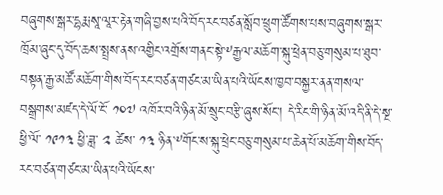བཞུགས་སྒར་དྷརྨ་སཱ་ལཱར་རྟེན་གཞི་བྱས་པའི་བོད་རང་བཙན་སློབ་ཕྲུག་ཚོགས་པས་བཞུགས་སྒར་ཁྲོམ་ཞུང་དུ་བོད་ཆས་སྤྲས་ནས་འགྱིང་འགྲོས་གནང་སྟེ་༸རྒྱལ་མཆོག་སྐུ་ཕྲེན་བཅུ་གསུམ་པ་ཐུབ་བསྟན་རྒྱ་མཚོ་མཆོག་གིས་བོད་རང་བཙན་གཙང་མ་ཡིན་པའི་ཡོངས་ཁྱབ་བསྐྱར་ནན་གསལ་བསྒྲགས་མཛད་དེ་ལོ་ངོ་ ༡༠༧ འཁོར་བའི་ཉིན་མོ་སྲུང་བརྩི་ཞུས་སོང་། དེ་རིང་གི་ཉིན་མོ་འདི་ནི་དེ་སྔ་ཕྱི་ལོ་ ༡༩༡༣ ཕྱི་ཟླ་ ༢ ཚེས་ ༡༣ ཉིན་༸གོང་ས་སྐུ་ཕྲེང་བཅུ་གསུམ་པ་ཆེན་པོ་མཆོག་གིས་བོད་རང་བཙན་གཙང་མ་ཡིན་པའི་ཡོངས་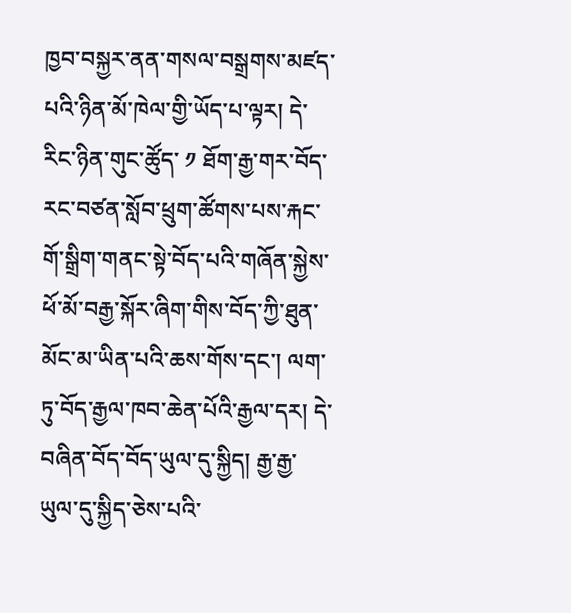ཁྱབ་བསྐྱར་ནན་གསལ་བསྒྲགས་མཛད་པའི་ཉིན་མོ་ཁེལ་གྱི་ཡོད་པ་ལྟར། དེ་རིང་ཉིན་གུང་ཚོུད་ ༡ ཐོག་རྒྱ་གར་བོད་རང་བཙན་སློབ་ཕྲུག་ཚོགས་པས་རྐང་གོ་སྒྲིག་གནང་སྟེ་བོད་པའི་གཞོན་སྐྱེས་ཕོ་མོ་བརྒྱ་སྐོར་ཞིག་གིས་བོད་ཀྱི་ཐུན་མོང་མ་ཡིན་པའི་ཆས་གོས་དང་། ལག་ཏུ་བོད་རྒྱལ་ཁབ་ཆེན་པོའི་རྒྱལ་དར། དེ་བཞིན་བོད་བོད་ཡུལ་དུ་སྐྱིད། རྒྱ་རྒྱ་ཡུལ་དུ་སྐྱིད་ཅེས་པའི་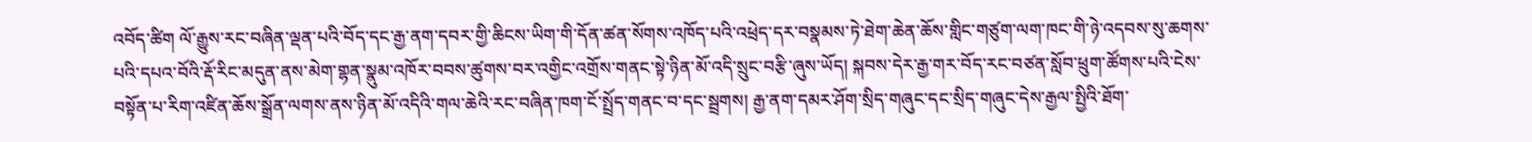འབོད་ཚིག ལོ་རྒྱུས་རང་བཞིན་ལྡན་པའི་བོད་དང་རྒྱ་ནག་དབར་གྱི་ཆིངས་ཡིག་གི་དོན་ཚན་སོགས་འཁོད་པའི་འཕྲེད་དར་བསྣམས་ཏེ་ཐེག་ཆེན་ཆོས་གླིང་གཙུག་ལག་ཁང་གི་ཉེ་འདབས་སུ་ཆགས་པའི་དཔའ་བོའི་རྡོ་རིང་མདུན་ནས་མེག་གྷན་སྣུམ་འཁོར་བབས་ཚུགས་བར་འགྱིང་འགྲོས་གནང་སྟེ་ཉིན་མོ་འདི་སྲུང་བརྩི་ཞུས་ཡོད། སྐབས་དེར་རྒྱ་གར་བོད་རང་བཙན་སློབ་ཕྲུག་ཚོགས་པའི་ངེས་བསྟོན་པ་རིག་འཛིན་ཆོས་སྒྲོན་ལགས་ནས་ཉིན་མོ་འདིའི་གལ་ཆེའི་རང་བཞིན་ཁག་ངོ་སྤྲོད་གནང་བ་དང་སྦྲགས། རྒྱ་ནག་དམར་ཤོག་སྲིད་གཞུང་དང་སྲིད་གཞུང་དེས་རྒྱལ་སྤྱིའི་ཐོག་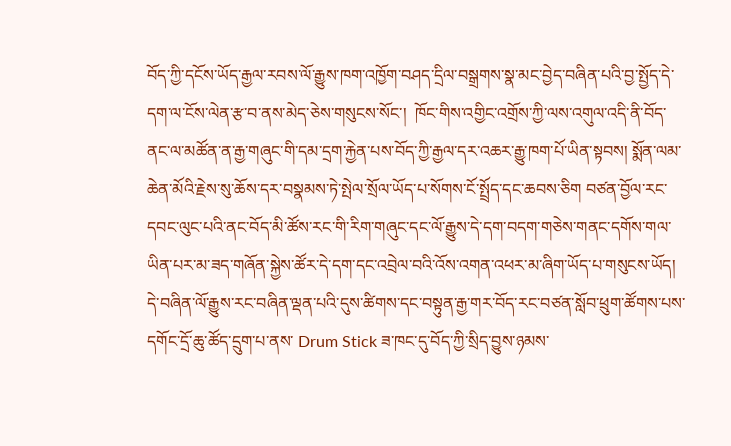བོད་ཀྱི་དངོས་ཡོད་རྒྱལ་རབས་ལོ་རྒྱུས་ཁག་འཁྱོག་བཤད་དྲིལ་བསྒྲགས་སྣ་མང་བྱེད་བཞིན་པའི་བྱ་སྤྱོད་དེ་དག་ལ་ངོས་ལེན་རྩ་བ་ནས་མེད་ཅེས་གསུངས་སོང་།  ཁོང་གིས་འགྱིང་འགྲོས་ཀྱི་ལས་འགུལ་འདི་ནི་བོད་ནང་ལ་མཚོན་ན་རྒྱ་གཞུང་གི་དམ་དྲག་རྐྱེན་པས་བོད་ཀྱི་རྒྱལ་དར་འཆར་རྒྱུ་ཁག་པོ་ཡིན་སྟབས། སྨོན་ལམ་ཆེན་མོའི་རྗེས་སུ་ཆོས་དར་བསྣམས་ཏེ་སྤེལ་སྲོལ་ཡོད་པ་སོགས་ངོ་སྤྲོད་དང་ཆབས་ཅིག བཙན་བྱོལ་རང་དབང་ལུང་པའི་ནང་བོད་མི་ཚོས་རང་གི་རིག་གཞུང་དང་ལོ་རྒྱུས་དེ་དག་བདག་གཅེས་གནང་དགོས་གལ་ཡིན་པར་མ་ཟད་གཞོན་སྐྱེས་ཚོར་དེ་དག་དང་འབྲེལ་བའི་འོས་འགན་འཕར་མ་ཞིག་ཡོད་པ་གསུངས་ཡོད། དེ་བཞིན་ལོ་རྒྱུས་རང་བཞིན་ལྡན་པའི་དུས་ཚིགས་དང་བསྟུན་རྒྱ་གར་བོད་རང་བཙན་སློབ་ཕྲུག་ཚོགས་པས་དགོང་དྲོ་ཆུ་ཚོད་དྲུག་པ་ནས་ Drum Stick ཟ་ཁང་དུ་བོད་ཀྱི་སྲིད་བྱུས་ཉམས་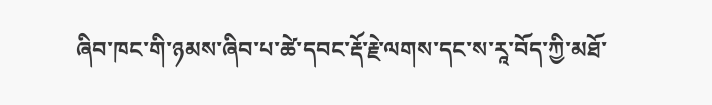ཞིབ་ཁང་གི་ཉམས་ཞིབ་པ་ཚེ་དབང་རྡོ་རྗེ་ལགས་དང་ས་རཱ་བོད་ཀྱི་མཐོ་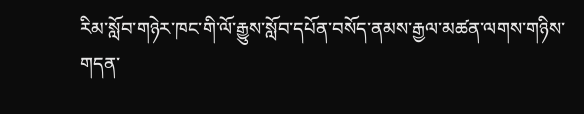རིམ་སློབ་གཉེར་ཁང་གི་ལོ་རྒྱུས་སློབ་དཔོན་བསོད་ནམས་རྒྱལ་མཚན་ལགས་གཉིས་གདན་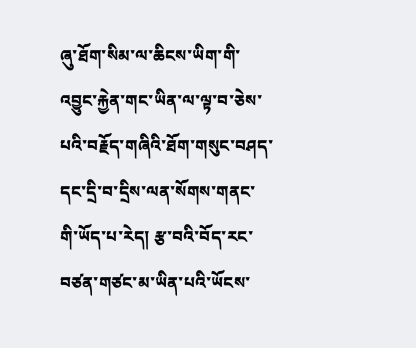ཞུ་ཐོག་སིམ་ལ་ཆིངས་ཡིག་གི་འབྱུང་རྐྱེན་གང་ཡིན་ལ་ལྟ་བ་ཅེས་པའི་བརྗོད་གཞིའི་ཐོག་གསུང་བཤད་དང་དྲི་བ་དྲིས་ལན་སོགས་གནང་གི་ཡོད་པ་རེད། རྩ་བའི་བོད་རང་བཙན་གཙང་མ་ཡིན་པའི་ཡོངས་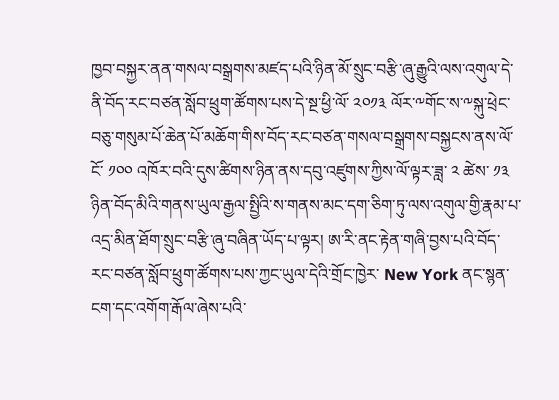ཁྱབ་བསྐྱར་ནན་གསལ་བསྒྲགས་མཛད་པའི་ཉིན་མོ་སྲུང་བརྩི་ཞུ་རྒྱུའི་ལས་འགུལ་དེ་ནི་བོད་རང་བཙན་སློབ་ཕྲུག་ཚོགས་པས་དེ་སྔ་ཕྱི་ལོ་ ༢༠༡༣ ལོར་༸གོང་ས་༸སྐུ་ཕྲེང་བཅུ་གསུམ་པོ་ཆེན་པོ་མཆོག་གིས་བོད་རང་བཙན་གསལ་བསྒྲགས་བསྐྱངས་ནས་ལོ་ངོ་ ༡༠༠ འཁོར་བའི་དུས་ཚིགས་ཉིན་ནས་དབུ་འཛུགས་ཀྱིས་ལོ་ལྟར་ཟླ་ ༢ ཚེས་ ༡༣ ཉིན་བོད་མིའི་གནས་ཡུལ་རྒྱལ་སྤྱིའི་ས་གནས་མང་དག་ཅིག་ཏུ་ལས་འགུལ་གྱི་རྣམ་པ་འདྲ་མིན་ཐོག་སྲུང་བརྩི་ཞུ་བཞིན་ཡོད་པ་ལྟར། ཨ་རི་ནང་རྟེན་གཞི་བྱས་པའི་བོད་རང་བཙན་སློབ་ཕྲུག་ཚོགས་པས་ཀྱང་ཡུལ་དེའི་གྲོང་ཁྱེར་ New York ནང་སྙན་ངག་དང་འགོག་རྒོལ་ཞེས་པའི་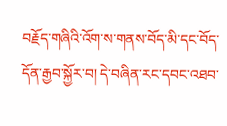བརྗོད་གཞིའི་འོག་ས་གནས་བོད་མི་དང་བོད་དོན་རྒྱབ་སྐྱོར་བ། དེ་བཞིན་རང་དབང་འཐབ་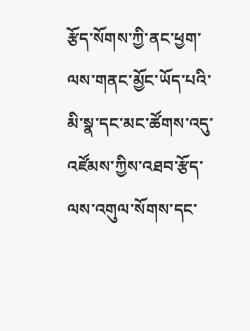རྩོད་སོགས་ཀྱི་ནང་ཕྱག་ལས་གནང་མྱོང་ཡོད་པའི་མི་སྣ་དང་མང་ཚོགས་འདུ་འཛོམས་ཀྱིས་འཐབ་རྩོད་ལས་འགུལ་སོགས་དང་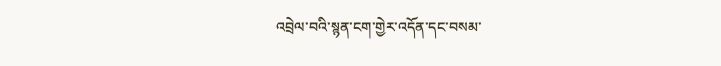འབྲེལ་བའི་སྙན་ངག་གྱེར་འདོན་དང་བསམ་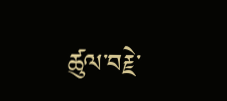ཚུལ་བརྗེ་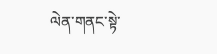ལེན་གནང་སྟེ་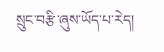སྲུང་བརྩི་ཞུས་ཡོད་པ་རེད།